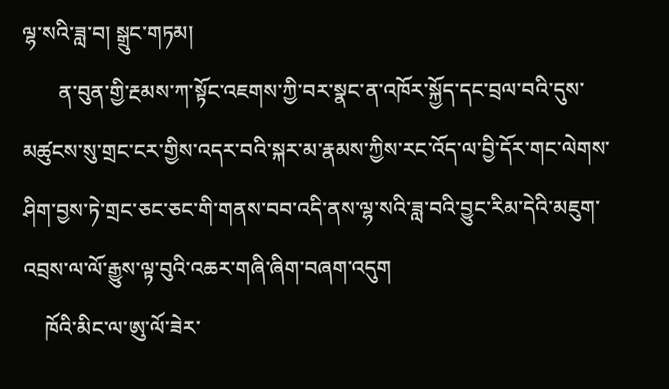ལྷ་སའི་ཟླ་བ། སྒྲུང་གཏམ།
       ན་བུན་གྱི་རྔམས་ཀ་སྟོང་འཇགས་ཀྱི་བར་སྣང་ན་འཁོར་སྐྱོད་དང་བྲལ་བའི་དུས་མཚུངས་སུ་གྲང་ངར་གྱིས་འདར་བའི་སྐར་མ་རྣམས་ཀྱིས་རང་འོད་ལ་བྱི་དོར་གང་ལེགས་ཤིག་བྱས་ཏེ་གྲང་ཅང་ཅང་གི་གནས་བབ་འདི་ནས་ལྷ་སའི་ཟླ་བའི་བྱུང་རིམ་དེའི་མཇུག་འབྲས་ལ་ལོ་རྒྱུས་ལྟ་བུའི་འཆར་གཞི་ཞིག་བཞག་འདུག
    ཁོའི་མིང་ལ་ཨུ་ལོ་ཟེར་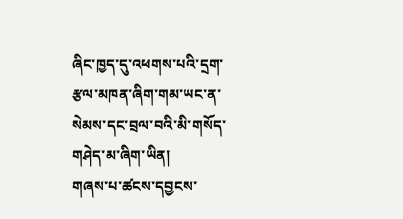ཞིང་ཁྱད་དུ་འཕགས་པའི་དྲག་རྩལ་མཁན་ཞིག་གམ་ཡང་ན་སེམས་དང་བྲལ་བའི་མི་གསོད་གཤེད་མ་ཞིག་ཡིན།          གཞས་པ་ཚངས་དབྱངས་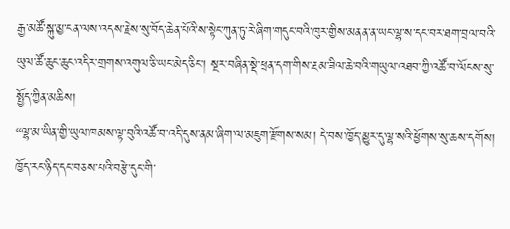རྒྱ་མཚོ་སྐུ་མྱ་ངན་ལས་འདས་རྗེས་སུ་བོད་ཆེན་པོའི་ས་སྟེང་ཀུན་ཏུ་རེ་ཞིག་གདུང་བའི་ཁུར་གྱིས་མནན་ན་ཡང་ལྷ་ས་དང་བར་ཐག་བྲལ་བའི་ཡུལ་ཚོ་ཆུང་ཆུང་འདིར་གྲགས་འགུལ་ཅི་ཡང་མེད་ཅིང་། སྔར་བཞིན་སྡེ་ཕྲན་དག་གིས་རྔམ་ཟིལ་ཆེ་བའི་གཡུལ་འཐབ་ཀྱི་འཚོ་བ་ལོངས་སུ་སྤྱོད་ཀྱིན་མཆིས།
“ལྷ་མ་ཡིན་གྱི་ཡུལ་ཁམས་ལྟ་བུའི་འཚོ་བ་འདི་དུས་ནམ་ཞིག་ལ་མཇུག་རྫོགས་སམ། དེ་བས་ཁྱོད་མྱུར་དུ་ལྷ་སའི་ཕྱོགས་སུ་ཆས་དགོས། ཁྱོད་རང་ཉིད་དང་བཅས་པའི་བརྩེ་དུང་གི་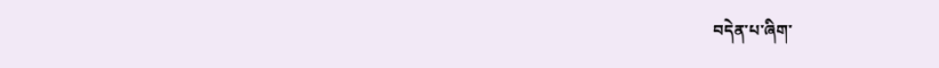བདེན་པ་ཞིག་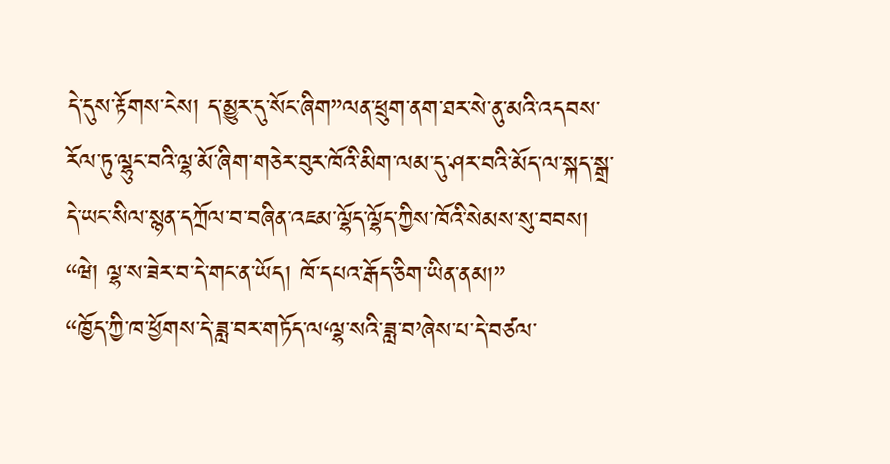དེ་དུས་རྟོགས་ངེས། ད་མྱུར་དུ་སོང་ཞིག”ལན་ཕྲུག་ནག་ཐར་སེ་ནུ་མའི་འདབས་རོལ་ཏུ་ལྷུང་བའི་ལྷ་མོ་ཞིག་གཅེར་བུར་ཁོའི་མིག་ལམ་དུ་ཤར་བའི་མོད་ལ་སྐད་སྒྲ་དེ་ཡང་སིལ་སྙན་དཀྲོལ་བ་བཞིན་འཇམ་ལྷོད་ལྷོད་ཀྱིས་ཁོའི་སེམས་སུ་བབས།
“ཝེ། ལྷ་ས་ཟེར་བ་དེ་གང་ན་ཡོད། ཁོ་དཔའ་རྒོད་ཅིག་ཡིན་ནམ།”
“ཁྱོད་ཀྱི་ཁ་ཕྱོགས་དེ་ཟླ་བར་གཏོད་ལ‘ལྷ་སའི་ཟླ་བ’ཞེས་པ་དེ་བཙལ་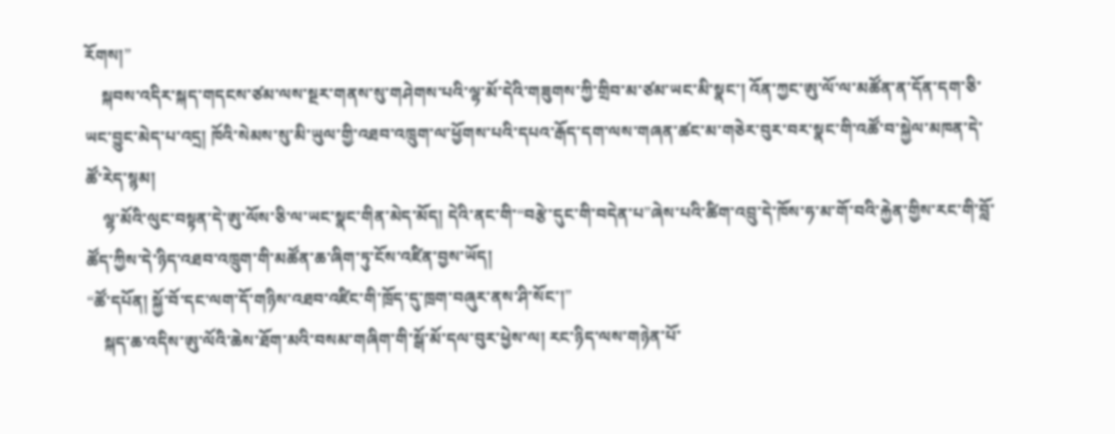རོགས།”
    སྐབས་འདིར་སྐད་གདངས་ཙམ་ལས་སྔར་གནས་སུ་གཤེགས་པའི་ལྷ་མོ་དེའི་གཟུགས་ཀྱི་གྲིབ་མ་ཙམ་ཡང་མི་སྣང་། འོན་ཀྱང་ཨུ་ལོ་ལ་མཚོན་ན་དོན་དག་ཅི་ཡང་བྱུང་མེད་པ་འདྲ། ཁོའི་སེམས་སུ་མི་ཡུལ་གྱི་འཐབ་འཁྲུག་ལ་ཕྱོགས་པའི་དཔའ་རྒོད་དག་ལས་གཞན་ཚང་མ་གཅེར་བུར་བར་སྣང་གི་འཚོ་བ་སྐྱེལ་མཁན་དེ་ཚོ་རེད་སྙམ།
    ལྷ་མོའི་ལུང་བསྟན་དེ་ཨུ་ལོས་ཅི་ལ་ཡང་སྣང་གིན་མེད་མོད། དེའི་ནང་གི་“བརྩེ་དུང་གི་བདེན་པ”ཞེས་པའི་ཚིག་འབྲུ་དེ་ཁོས་ཧ་མ་གོ་བའི་རྐྱེན་གྱིས་རང་གི་བློ་ཚོད་ཀྱིས་དེ་ཉིད་འཐབ་འཁྲུག་གི་མཚོན་ཆ་ཞིག་ཏུ་ངོས་འཛིན་བྱས་ཡོད།
“ཚོ་དཔོན། སྐྱོ་བོ་དང་ལག་དོ་གཉིས་འཐབ་འཛིང་གི་ཁྲོད་དུ་ཁྲག་བཞུར་ནས་ཤི་སོང་།”
    སྐད་ཆ་འདིས་ཨུ་ལོའི་ཆེས་ཐོག་མའི་བསམ་གཞིག་གི་སྒོ་མོ་དལ་བུར་ཕྱེས་ལ། རང་ཉིད་ལས་གཉེན་པོ་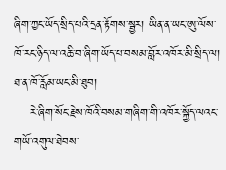ཞིག་ཀྱང་ཡོད་སྲིད་པའི་དྲན་རྟོགས་སྦྱར། ཡིན་ན་ཡང་ཨུ་ལོས་ཁོ་རང་ཉིད་ལ་འཆི་བ་ཞིག་ཡོད་པ་བསམ་བློར་འཁོར་མི་སྲིད་ལ། ཐ་ན་ཁོ་རློམ་ཡང་མི་ཐུབ།
    རེ་ཞིག་སོང་རྗེས་ཁོའི་བསམ་གཞིག་གི་འཁོར་སྐྱོད་ལའང་གཡོ་འགུལ་ཐེབས་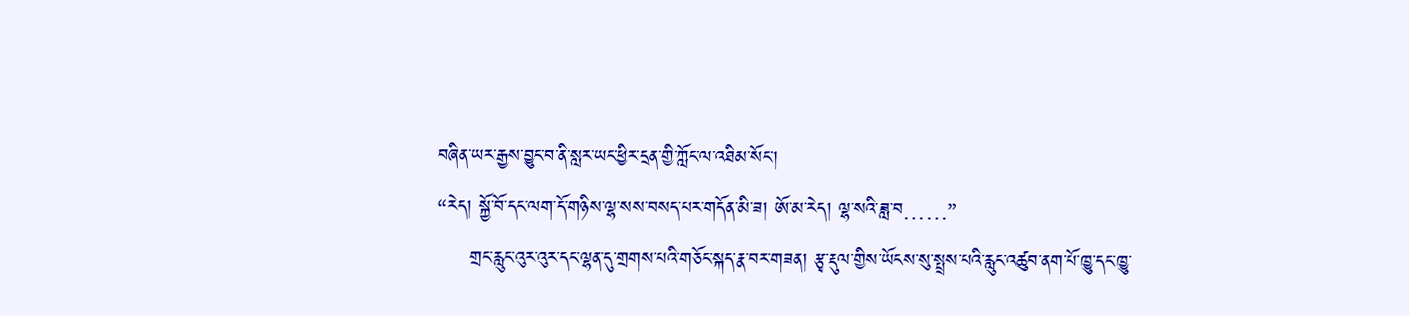བཞིན་ཡར་རྒྱས་བྱུང་བ་ནི་སླར་ཡང་ཕྱིར་དྲན་གྱི་ཀློང་ལ་འཐིམ་སོང་།
“རེད། སྐྱོ་བོ་དང་ལག་དོ་གཉིས་ལྷ་སས་བསད་པར་གདོན་མི་ཟ། ཨོ་མ་རེད། ལྷ་སའི་ཟླ་བ……”
     གྲང་རླུང་འུར་འུར་དང་ལྷན་དུ་གྲགས་པའི་གཅོང་སྐད་རྣ་བར་གཟན། རྩྭ་རྡུལ་གྱིས་ཡོངས་སུ་སྤྲས་པའི་རླུང་འཚུབ་ནག་པོ་ཁྱུ་དང་ཁྱུ་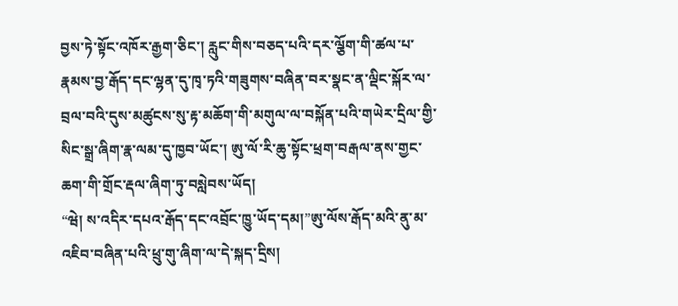བྱས་ཏེ་སྟོང་འཁོར་རྒྱག་ཅིང་། རླུང་གིས་བཅད་པའི་དར་ལྕོག་གི་ཚལ་པ་རྣམས་བྱ་རྒོད་དང་ལྷན་དུ་ཁྭ་ཏའི་གཟུགས་བཞིན་བར་སྣང་ན་ལྡིང་སྐོར་ལ་བྲལ་བའི་དུས་མཚུངས་སུ་རྟ་མཆོག་གི་མགུལ་ལ་བསྐོན་པའི་གཡེར་དྲིལ་གྱི་སིང་སྒྲ་ཞིག་རྣ་ལམ་དུ་ཁྱབ་ཡོང་། ཨུ་ལོ་རི་ཆུ་སྟོང་ཕྲག་བརྒལ་ནས་གྱང་ཆག་གི་གྲོང་རྡལ་ཞིག་ཏུ་བསླེབས་ཡོད།
“ཝེ། ས་འདིར་དཔའ་རྒོད་དང་འབྲོང་ཁྱུ་ཡོད་དམ།”ཨུ་ལོས་རྒོད་མའི་ནུ་མ་འཇིབ་བཞིན་པའི་ཕྲུ་གུ་ཞིག་ལ་དེ་སྐད་དྲིས།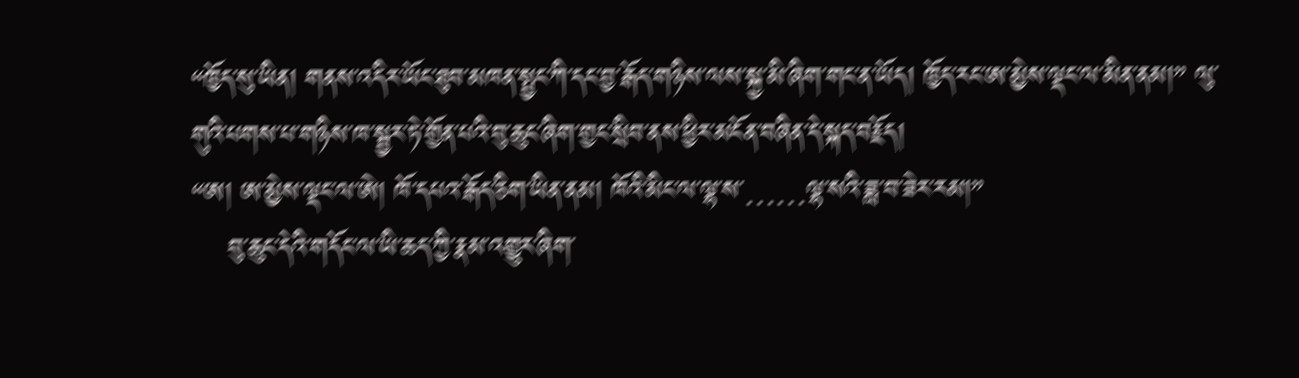“ཁྱོད་སུ་ཡིན། གནས་འདིར་ཡོང་ཐུབ་མཁན་སྤྱང་ཀི་དང་བྱ་རྒོད་གཉིས་ལས་སྐྱ་མི་ཞིག་གང་ན་ཡོད། ཁྱོད་རང་ཨ་མྱེས་ལྡང་ལ་མིན་ནམ།” ལུ་གུའི་པགས་པ་གཉིས་ཁ་སྦྱར་ཏེ་གྱོན་པའི་བུ་ཆུང་ཞིག་གྱང་སྲིབ་ནས་ཕྱིར་མངོན་བཞིན་དེ་སྐད་བརྗོད།
“ཨ། ཨ་མྱེས་ལྡང་ལ་ཨེ། ཁོ་དཔའ་རྒོད་ཅིག་ཡིན་ནམ། ཁོའི་མིང་ལ་ལྷ་ས་……ལྷ་སའི་ཟླ་བ་ཟེར་རམ།”
    བུ་ཆུང་དེའི་གདོང་ལ་ཡི་ཆད་ཀྱི་རྣམ་འགྱུར་ཞིག་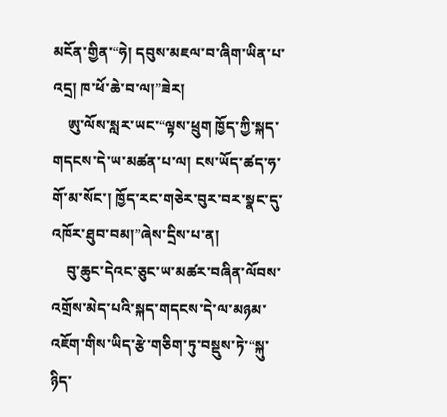མངོན་གྱིན་“ཧེ། དབུས་མཇལ་བ་ཞིག་ཡིན་པ་འདྲ། ཁ་ཕོ་ཆེ་བ་ལ།”ཟེར།
    ཨུ་ལོས་སླར་ཡང་“ལྟས་ཕྲུག ཁྱོད་ཀྱི་སྐད་གདངས་དེ་ཡ་མཚན་པ་ལ། ངས་ཡོད་ཚད་ཧ་གོ་མ་སོང་། ཁྱོད་རང་གཅེར་བུར་བར་སྣང་དུ་འཁོར་ཐུབ་བམ།”ཞེས་དྲིས་པ་ན།
    བུ་ཆུང་དེའང་ཅུང་ཡ་མཚར་བཞིན་ལོབས་འགྲོས་མེད་པའི་སྐད་གདངས་དེ་ལ་མཉམ་འཇོག་གིས་ཡིད་རྩེ་གཅིག་ཏུ་བསྡུས་ཏེ་“སྐུ་ཉིད་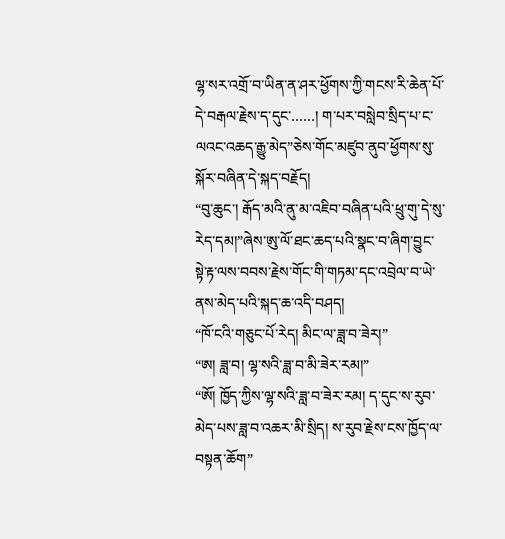ལྷ་སར་འགྲོ་བ་ཡིན་ན་ཤར་ཕྱོགས་ཀྱི་གངས་རི་ཆེན་པོ་དེ་བརྒལ་རྗེས་ད་དུང་……། ག་པར་བསླེབ་སྲིད་པ་ང་ལའང་འཆད་རྒྱུ་མེད”ཅེས་གོང་མཛུབ་ནུབ་ཕྱོགས་སུ་སྐོར་བཞིན་དེ་སྐད་བརྗོད།
“བུ་ཆུང་། རྒོད་མའི་ནུ་མ་འཇིབ་བཞིན་པའི་ཕྲུ་གུ་དེ་སུ་རེད་དམ།”ཞེས་ཨུ་ལོ་ཐང་ཆད་པའི་སྣང་བ་ཞིག་བྱུང་སྟེ་རྟ་ལས་བབས་རྗེས་གོང་གི་གཏམ་དང་འབྲེལ་བ་ཡེ་ནས་མེད་པའི་སྐད་ཆ་འདི་བཤད།
“ཁོ་ངའི་གཅུང་པོ་རེད། མིང་ལ་ཟླ་བ་ཟེར།”
“ཨ། ཟླ་བ། ལྷ་སའི་ཟླ་བ་མི་ཟེར་རམ།”
“ཨོ། ཁྱོད་ཀྱིས་ལྷ་སའི་ཟླ་བ་ཟེར་རམ། ད་དུང་ས་རུབ་མེད་པས་ཟླ་བ་འཆར་མི་སྲིད། ས་རུབ་རྗེས་ངས་ཁྱོད་ལ་བསྟན་ཆོག”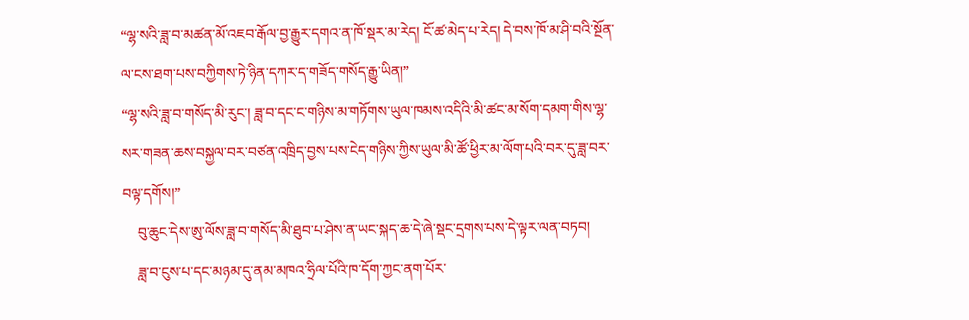“ལྷ་སའི་ཟླ་བ་མཚན་མོ་འཇབ་རྒོལ་བྱ་རྒྱུར་དགའ་ན་ཁོ་སྡར་མ་རེད། ངོ་ཚ་མེད་པ་རེད། དེ་བས་ཁོ་མ་ཤི་བའི་སྔོན་ལ་ངས་ཐག་པས་བཀྱིགས་ཏེ་ཉིན་དཀར་ད་གཟོད་གསོད་རྒྱུ་ཡིན།”
“ལྷ་སའི་ཟླ་བ་གསོད་མི་རུང་། ཟླ་བ་དང་ང་གཉིས་མ་གཏོགས་ཡུལ་ཁམས་འདིའི་མི་ཚང་མ་སོག་དམག་གིས་ལྷ་སར་གཟན་ཆས་བསྐྱལ་བར་བཙན་འཁྲིད་བྱས་པས་ངེད་གཉིས་ཀྱིས་ཡུལ་མི་ཚོ་ཕྱིར་མ་ལོག་པའི་བར་དུ་ཟླ་བར་བལྟ་དགོས།”
    བུ་ཆུང་དེས་ཨུ་ལོས་ཟླ་བ་གསོད་མི་ཐུབ་པ་ཤེས་ན་ཡང་སྐད་ཆ་དེ་ཞེ་སྡང་དྲགས་པས་དེ་ལྟར་ལན་བཏབ།
    ཟླ་བ་ངུས་པ་དང་མཉམ་དུ་ནམ་མཁའ་ཧྲིལ་པོའི་ཁ་དོག་ཀྱང་ནག་པོར་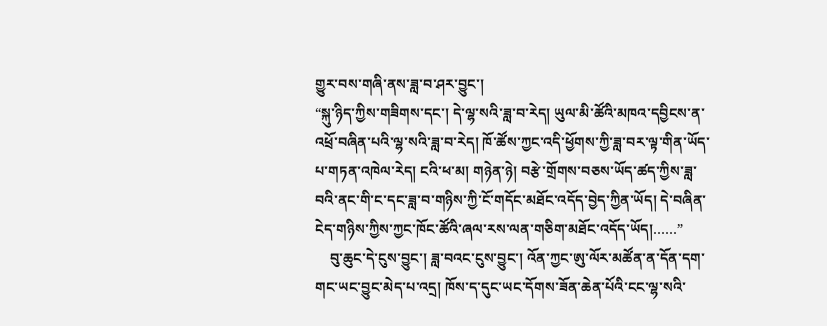གྱུར་བས་གཞི་ནས་ཟླ་བ་ཤར་བྱུང་།
“སྐུ་ཉིད་ཀྱིས་གཟིགས་དང་། དེ་ལྷ་སའི་ཟླ་བ་རེད། ཡུལ་མི་ཚོའི་མཁའ་དབྱིངས་ན་འཕྲོ་བཞིན་པའི་ལྷ་སའི་ཟླ་བ་རེད། ཁོ་ཚོས་ཀྱང་འདི་ཕྱོགས་ཀྱི་ཟླ་བར་ལྟ་གིན་ཡོད་པ་གཏན་འཁེལ་རེད། ངའི་ཕ་མ། གཉེན་ཉེ། བརྩེ་གྲོགས་བཅས་ཡོད་ཚད་ཀྱིས་ཟླ་བའི་ནང་གི་ང་དང་ཟླ་བ་གཉིས་ཀྱི་ངོ་གདོང་མཐོང་འདོད་བྱེད་ཀྱིན་ཡོད། དེ་བཞིན་ངེད་གཉིས་ཀྱིས་ཀྱང་ཁོང་ཚོའི་ཞལ་རས་ལན་གཅིག་མཐོང་འདོད་ཡོད།……”
    བུ་ཆུང་དེ་ངུས་བྱུང་། ཟླ་བའང་ངུས་བྱུང་། འོན་ཀྱང་ཨུ་ལོར་མཚོན་ན་དོན་དག་གང་ཡང་བྱུང་མེད་པ་འདྲ། ཁོས་ད་དུང་ཡང་དོགས་ཟོན་ཆེན་པོའི་ངང་ལྷ་སའི་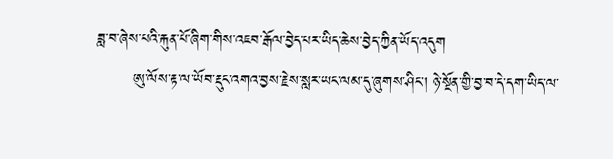ཟླ་བ་ཞེས་པའི་རྐུན་པོ་ཞིག་གིས་འཇབ་རྒོལ་བྱེད་པར་ཡིད་ཆེས་བྱེད་ཀྱིན་ཡོད་འདུག
       ཨུ་ལོས་རྟ་ལ་ཡོབ་རྡུང་འགའ་བྱས་རྗེས་སླར་ཡང་ལམ་དུ་ཞུགས་ཤིང་། ཉེ་སྔོན་གྱི་བྱ་བ་དེ་དག་ཡིད་ལ་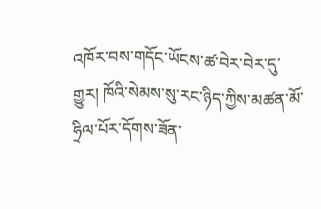འཁོར་བས་གདོང་ཡོངས་ཚ་བེར་བེར་དུ་གྱུར། ཁོའི་སེམས་སུ་རང་ཉིད་ཀྱིས་མཚན་མོ་ཧྲིལ་པོར་དོགས་ཟོན་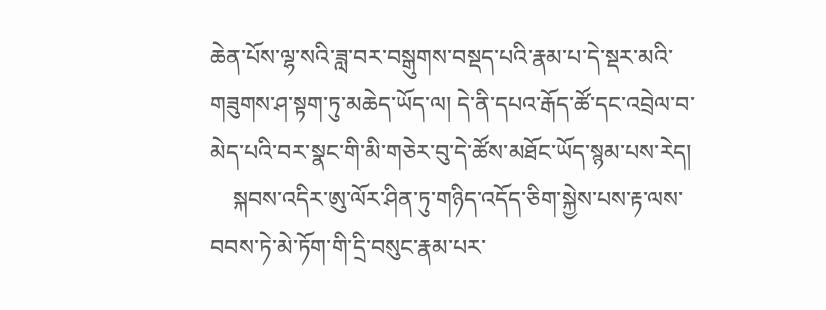ཆེན་པོས་ལྷ་སའི་ཟླ་བར་བསྒུགས་བསྡད་པའི་རྣམ་པ་དེ་སྡར་མའི་གཟུགས་ཤ་སྟག་ཏུ་མཆེད་ཡོད་ལ། དེ་ནི་དཔའ་རྒོད་ཚོ་དང་འབྲེལ་བ་མེད་པའི་བར་སྣང་གི་མི་གཅེར་བུ་དེ་ཚོས་མཐོང་ཡོད་སྙམ་པས་རེད།
    སྐབས་འདིར་ཨུ་ལོར་ཤིན་ཏུ་གཉིད་འདོད་ཅིག་སྐྱེས་པས་རྟ་ལས་བབས་ཏེ་མེ་ཏོག་གི་དྲི་བསུང་རྣམ་པར་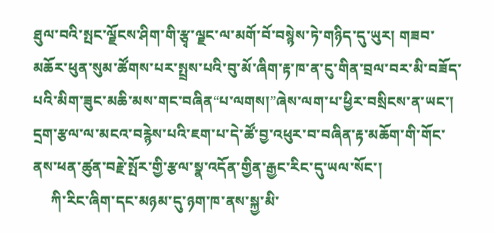ཐུལ་བའི་སྤང་ལྗོངས་ཤིག་གི་རྩྭ་ལྗང་ལ་མགོ་བོ་བསྙེས་ཏེ་གཉིད་དུ་ཡུར། གཟབ་མཆོར་ཕུན་སུམ་ཚོགས་པར་སྤྲས་པའི་བུ་མོ་ཞིག་རྟ་ཁ་ན་ངུ་གིན་བྲལ་བར་མི་བཟོད་པའི་མིག་ཟུང་མཆི་མས་གང་བཞིན“པ་ལགས།”ཞེས་ལག་པ་ཕྱིར་བསྲིངས་ན་ཡང་། དྲག་རྩལ་ལ་མངའ་བརྙེས་པའི་ཇག་པ་དེ་ཚོ་བྱ་འཕུར་བ་བཞིན་རྟ་མཆོག་གི་གོང་ནས་ཕན་ཚུན་བརྗེ་སྤོར་གྱི་རྩལ་སྣ་འདོན་གྱིན་རྒྱང་རིང་དུ་ཡལ་སོང་།
     ཀི་རིང་ཞིག་དང་མཉམ་དུ་ཉག་ཁ་ནས་སྐྱ་མི་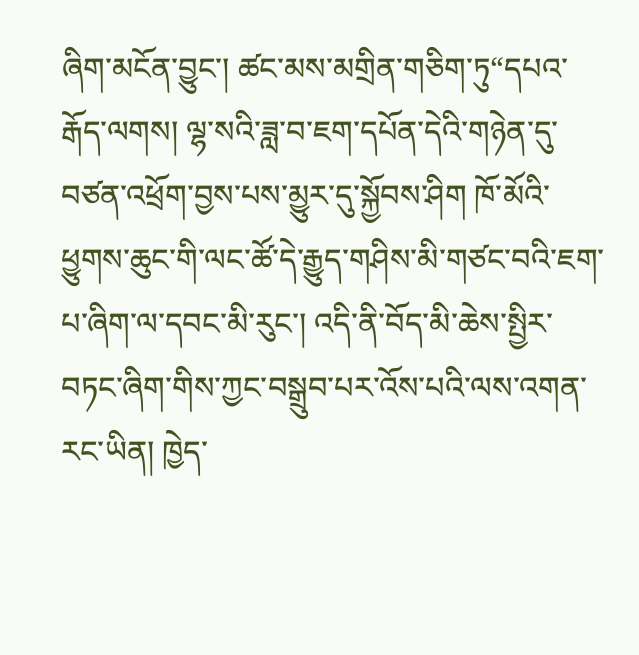ཞིག་མངོན་བྱུང་། ཚང་མས་མགྲིན་གཅིག་ཏུ“དཔའ་རྒོད་ལགས། ལྷ་སའི་ཟླ་བ་ཇག་དཔོན་དེའི་གཉེན་དུ་བཙན་འཕྲོག་བྱས་པས་མྱུར་དུ་སྐྱོབས་ཤིག ཁོ་མོའི་ཕྱུགས་ཆུང་གི་ལང་ཚོ་དེ་རྒྱུད་གཤིས་མི་གཙང་བའི་ཇག་པ་ཞིག་ལ་དབང་མི་རུང་། འདི་ནི་བོད་མི་ཆེས་སྤྱིར་བཏང་ཞིག་གིས་ཀྱང་བསྒྲུབ་པར་འོས་པའི་ལས་འགན་རང་ཡིན། ཁྱེད་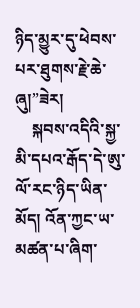ཉིད་མྱུར་དུ་ཕེབས་པར་ཐུགས་རྗེ་ཆེ་ཞུ།”ཟེར།
    སྐབས་འདིའི་སྐྱ་མི་དཔའ་རྒོད་དེ་ཨུ་ལོ་རང་ཉིད་ཡིན་མོད། འོན་ཀྱང་ཡ་མཚན་པ་ཞིག་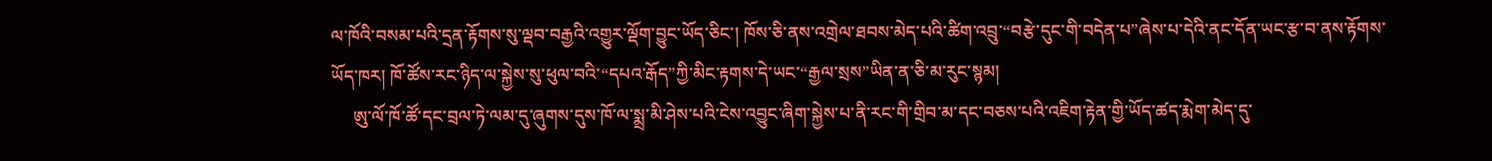ལ་ཁོའི་བསམ་པའི་དྲན་རྟོགས་སུ་ལྡབ་བརྒྱའི་འགྱུར་ལྡོག་བྱུང་ཡོད་ཅིང་། ཁོས་ཅི་ནས་འགྲེལ་ཐབས་མེད་པའི་ཚིག་འབྲུ་“བརྩེ་དུང་གི་བདེན་པ”ཞེས་པ་དེའི་ནང་དོན་ཡང་རྩ་བ་ནས་རྟོགས་ཡོད་ཁར། ཁོ་ཚོས་རང་ཉིད་ལ་སྐྱེས་སུ་ཕུལ་བའི་“དཔའ་རྒོད”ཀྱི་མིང་རྟགས་དེ་ཡང་“རྒྱལ་སྲས”ཡིན་ན་ཅི་མ་རུང་སྙམ།
     ཨུ་ལོ་ཁོ་ཚོ་དང་བྲལ་ཏེ་ལམ་དུ་ཞུགས་དུས་ཁོ་ལ་སྨྲ་མི་ཤེས་པའི་ངེས་འབྱུང་ཞིག་སྐྱེས་པ་ནི་རང་གི་གྲིབ་མ་དང་བཅས་པའི་འཇིག་རྟེན་གྱི་ཡོད་ཚད་རྨེག་མེད་དུ་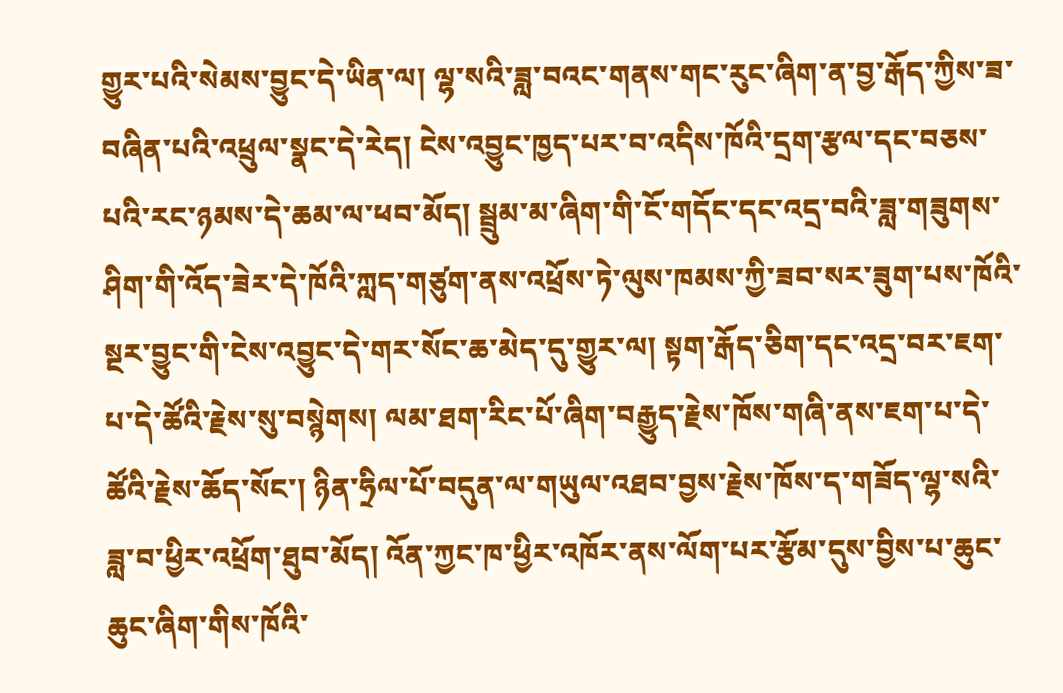གྱུར་པའི་སེམས་བྱུང་དེ་ཡིན་ལ། ལྷ་སའི་ཟླ་བའང་གནས་གང་རུང་ཞིག་ན་བྱ་རྒོད་ཀྱིས་ཟ་བཞིན་པའི་འཕྲུལ་སྣང་དེ་རེད། ངེས་འབྱུང་ཁྱད་པར་བ་འདིས་ཁོའི་དྲག་རྩལ་དང་བཅས་པའི་རང་ཉམས་དེ་ཆམ་ལ་ཕབ་མོད། སྦྲུམ་མ་ཞིག་གི་ངོ་གདོང་དང་འདྲ་བའི་ཟླ་གཟུགས་ཤིག་གི་འོད་ཟེར་དེ་ཁོའི་ཀླད་གཙུག་ནས་འཕྲོས་ཏེ་ལུས་ཁམས་ཀྱི་ཟབ་སར་ཟུག་པས་ཁོའི་སྔར་བྱུང་གི་ངེས་འབྱུང་དེ་གར་སོང་ཆ་མེད་དུ་གྱུར་ལ། སྟག་རྒོད་ཅིག་དང་འདྲ་བར་ཇག་པ་དེ་ཚོའི་རྗེས་སུ་བསྙེགས། ལམ་ཐག་རིང་པོ་ཞིག་བརྒྱུད་རྗེས་ཁོས་གཞི་ནས་ཇག་པ་དེ་ཚོའི་རྗེས་ཆོད་སོང་། ཉིན་ཧྲིལ་པོ་བདུན་ལ་གཡུལ་འཐབ་བྱས་རྗེས་ཁོས་ད་གཟོད་ལྷ་སའི་ཟླ་བ་ཕྱིར་འཕྲོག་ཐུབ་མོད། འོན་ཀྱང་ཁ་ཕྱིར་འཁོར་ནས་ལོག་པར་རྩོམ་དུས་བྱིས་པ་ཆུང་ཆུང་ཞིག་གིས་ཁོའི་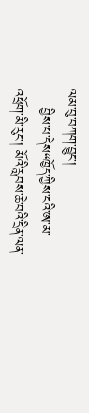ལམ་བུ་བཀག་བྱུང་།
    བྱིས་པ་དེས“ཁྱོད་ཀྱིས་ངའི་ཨ་མ་འཕྲོག་མི་རུང་། མོའི་རླབས་ཆེ་བའི་དྲིན་ལན་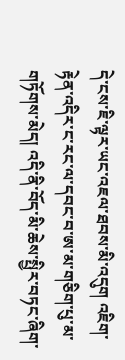དེ་ངས་ཇི་ལྟར་ཡང་འཇལ་ཐབས་མི་འདུག འཇིག་རྟེན་འདིར་ང་རང་ལ་དབང་བ་ཨ་མ་གཅིག་པུ་མ་གཏོགས་མེད། འདི་ནི་བོད་མི་ཆེས་སྤྱིར་བཏང་ཞིག་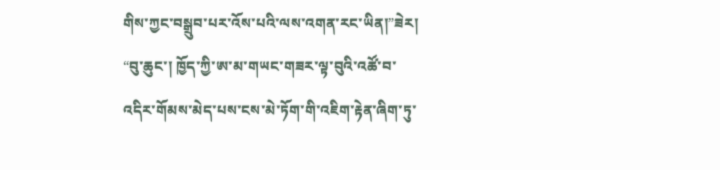གིས་ཀྱང་བསྒྲུབ་པར་འོས་པའི་ལས་འགན་རང་ཡིན།”ཟེར།
“བུ་ཆུང་། ཁྱོད་ཀྱི་ཨ་མ་གཡང་གཟར་ལྟ་བུའི་འཚོ་བ་འདིར་གོམས་མེད་པས་ངས་མེ་ཏོག་གི་འཇིག་རྟེན་ཞིག་ཏུ་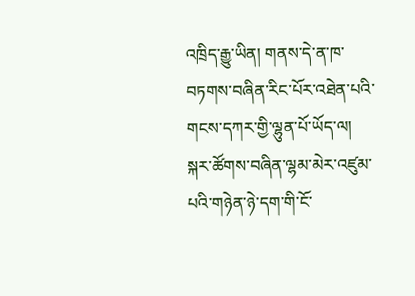འཁྲིད་རྒྱུ་ཡིན། གནས་དེ་ན་ཁ་བཏགས་བཞིན་རིང་པོར་འཐེན་པའི་གངས་དཀར་གྱི་ལྷུན་པོ་ཡོད་ལ། སྐར་ཚོགས་བཞིན་ལྷམ་མེར་འཛུམ་པའི་གཉེན་ཉེ་དག་གི་ངོ་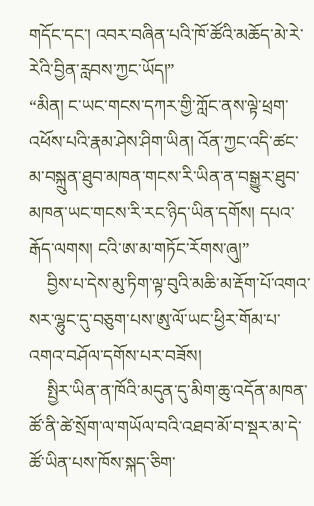གདོང་དང་། འབར་བཞིན་པའི་ཁོ་ཚོའི་མཆོད་མེ་རེ་རེའི་བྱིན་རླབས་ཀྱང་ཡོད།”
“མིན། ང་ཡང་གངས་དཀར་གྱི་ཀློང་ནས་ལྟེ་ཕྲག་འཕོས་པའི་རྣམ་ཤེས་ཤིག་ཡིན། འོན་ཀྱང་འདི་ཚང་མ་བསྐྲུན་ཐུབ་མཁན་གངས་རི་ཡིན་ན་བསྒྱུར་ཐུབ་མཁན་ཡང་གངས་རི་རང་ཉིད་ཡིན་དགོས། དཔའ་རྒོད་ལགས། ངའི་ཨ་མ་གཏོང་རོགས་ཞུ།”
    བྱིས་པ་དེས་མུ་ཏིག་ལྟ་བུའི་མཆི་མ་རྡོག་པོ་འགའ་སར་ལྷུང་དུ་བཅུག་པས་ཨུ་ལོ་ཡང་ཕྱིར་གོམ་པ་འགའ་བཤོལ་དགོས་པར་བཟོས།
    སྤྱིར་ཡིན་ན་ཁོའི་མདུན་དུ་མིག་ཆུ་འདོན་མཁན་ཚོ་ནི་ཚེ་སྲོག་ལ་གཡོལ་བའི་འཐབ་མོ་བ་སྡར་མ་དེ་ཚོ་ཡིན་པས་ཁོས་སྐད་ཅིག་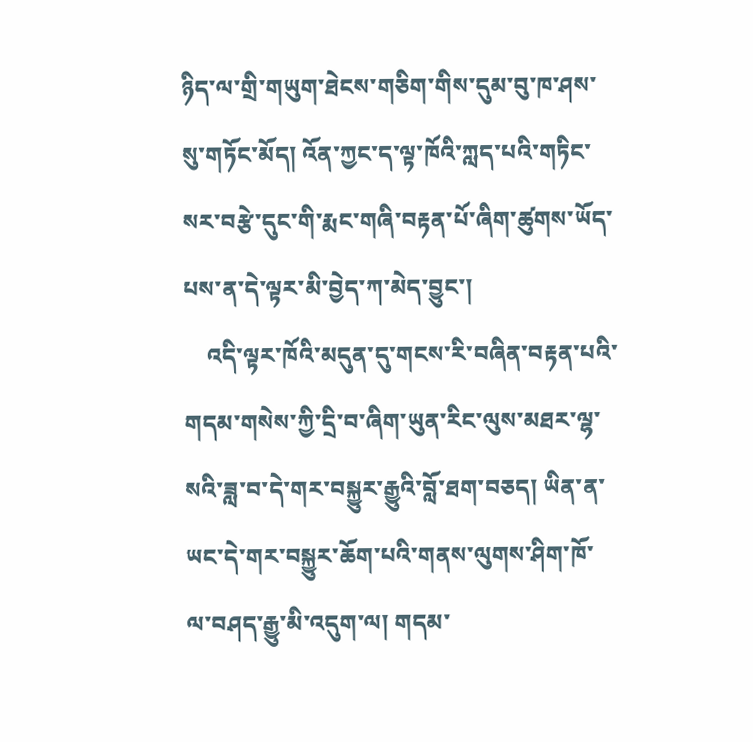ཉིད་ལ་གྲི་གཡུག་ཐེངས་གཅིག་གིས་དུམ་བུ་ཁ་ཤས་སུ་གཏོང་མོད། འོན་ཀྱང་ད་ལྟ་ཁོའི་ཀླད་པའི་གཏིང་སར་བརྩེ་དུང་གི་རྨང་གཞི་བརྟན་པོ་ཞིག་ཚུགས་ཡོད་པས་ན་དེ་ལྟར་མི་བྱེད་ཀ་མེད་བྱུང་།
    འདི་ལྟར་ཁོའི་མདུན་དུ་གངས་རི་བཞིན་བརྟན་པའི་གདམ་གསེས་ཀྱི་དྲི་བ་ཞིག་ཡུན་རིང་ལུས་མཐར་ལྷ་སའི་ཟླ་བ་དེ་གར་བསྐྱུར་རྒྱུའི་བློ་ཐག་བཅད། ཡིན་ན་ཡང་དེ་གར་བསྐྱུར་ཆོག་པའི་གནས་ལུགས་ཤིག་ཁོ་ལ་བཤད་རྒྱུ་མི་འདུག་ལ། གདམ་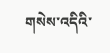གསེས་འདིའི་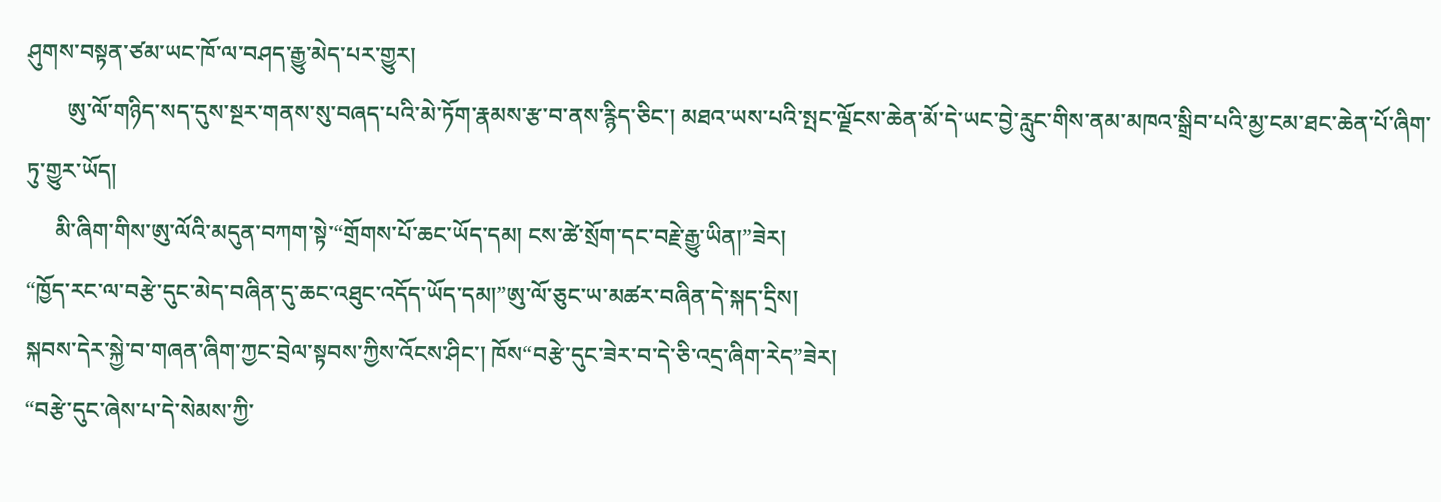ཤུགས་བསྟན་ཙམ་ཡང་ཁོ་ལ་བཤད་རྒྱུ་མེད་པར་གྱུར།
       ཨུ་ལོ་གཉིད་སད་དུས་སྔར་གནས་སུ་བཞད་པའི་མེ་ཏོག་རྣམས་རྩ་བ་ནས་རྙིད་ཅིང་། མཐའ་ཡས་པའི་སྤང་ལྗོངས་ཆེན་མོ་དེ་ཡང་བྱེ་རླུང་གིས་ནམ་མཁའ་སྒྲིབ་པའི་མྱ་ངམ་ཐང་ཆེན་པོ་ཞིག་ཏུ་གྱུར་ཡོད།
     མི་ཞིག་གིས་ཨུ་ལོའི་མདུན་བཀག་སྟེ་“གྲོགས་པོ་ཆང་ཡོད་དམ། ངས་ཚེ་སྲོག་དང་བརྗེ་རྒྱུ་ཡིན།”ཟེར།
“ཁྱོད་རང་ལ་བརྩེ་དུང་མེད་བཞིན་དུ་ཆང་འཐུང་འདོད་ཡོད་དམ།”ཨུ་ལོ་ཅུང་ཡ་མཚར་བཞིན་དེ་སྐད་དྲིས།
སྐབས་དེར་སྐྱེ་བ་གཞན་ཞིག་ཀྱང་བྲེལ་སྟབས་ཀྱིས་འོངས་ཤིང་། ཁོས“བརྩེ་དུང་ཟེར་བ་དེ་ཅི་འདྲ་ཞིག་རེད”ཟེར།
“བརྩེ་དུང་ཞེས་པ་དེ་སེམས་ཀྱི་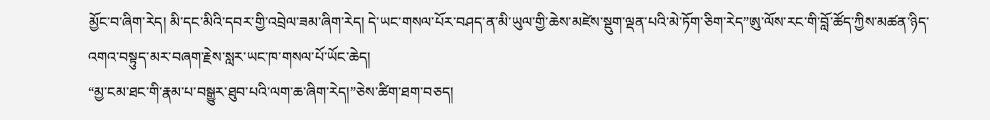མྱོང་བ་ཞིག་རེད། མི་དང་མིའི་དབར་གྱི་འབྲེལ་ཟམ་ཞིག་རེད། དེ་ཡང་གསལ་པོར་བཤད་ན་མི་ཡུལ་གྱི་ཆེས་མཛེས་སྡུག་ལྡན་པའི་མེ་ཏོག་ཅིག་རེད”ཨུ་ལོས་རང་གི་བློ་ཚོད་ཀྱིས་མཚན་ཉིད་འགའ་བསྟུད་མར་བཞག་རྗེས་སླར་ཡང་ཁ་གསལ་པོ་ཡོང་ཆེད།
“མྱ་ངམ་ཐང་གི་རྣམ་པ་བསྒྱུར་ཐུབ་པའི་ལག་ཆ་ཞིག་རེད།”ཅེས་ཚིག་ཐག་བཅད།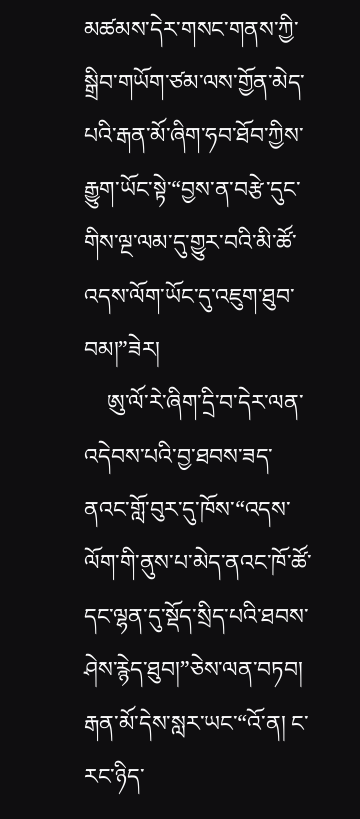མཚམས་དེར་གསང་གནས་ཀྱི་སྒྲིབ་གཡོག་ཙམ་ལས་གྱོན་མེད་པའི་རྒན་མོ་ཞིག་ཧབ་ཐོབ་ཀྱིས་རྒྱུག་ཡོང་སྟེ་“བྱས་ན་བརྩེ་དུང་གིས་ལྔ་ལམ་དུ་གྱུར་བའི་མི་ཚོ་འདས་ལོག་ཡོང་དུ་འཇུག་ཐུབ་བམ།”ཟེར།
    ཨུ་ལོ་རེ་ཞིག་དྲི་བ་དེར་ལན་འདེབས་པའི་བྱ་ཐབས་ཟད་ནའང་གློ་བུར་དུ་ཁོས་“འདས་ལོག་གི་ནུས་པ་མེད་ནའང་ཁོ་ཚོ་དང་ལྷན་དུ་སྡོད་སྲིད་པའི་ཐབས་ཤེས་རྙེད་ཐུབ།”ཅེས་ལན་བཏབ།
རྒན་མོ་དེས་སླར་ཡང་“འོ་ན། ང་རང་ཉིད་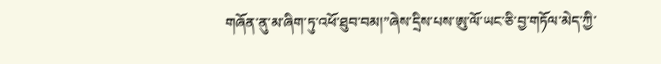གཞོན་ནུ་མ་ཞིག་ཏུ་འཕོ་ཐུབ་བམ།”ཞེས་དྲིས་པས་ཨུ་ལོ་ཡང་ཅི་བྱ་གཏོལ་མེད་ཀྱི་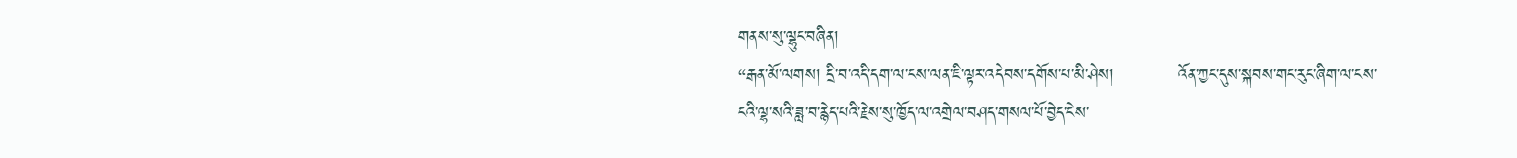གནས་སུ་ལྷུང་བཞིན།
“རྒན་མོ་ལགས། དྲི་བ་འདི་དག་ལ་ངས་ལན་ཇི་ལྟར་འདེབས་དགོས་པ་མི་ཤེས།           འོན་ཀྱང་དུས་སྐབས་གང་རུང་ཞིག་ལ་ངས་ངའི་ལྷ་སའི་ཟླ་བ་རྙེད་པའི་རྗེས་སུ་ཁྱོད་ལ་འགྲེལ་བཤད་གསལ་པོ་བྱེད་ངེས་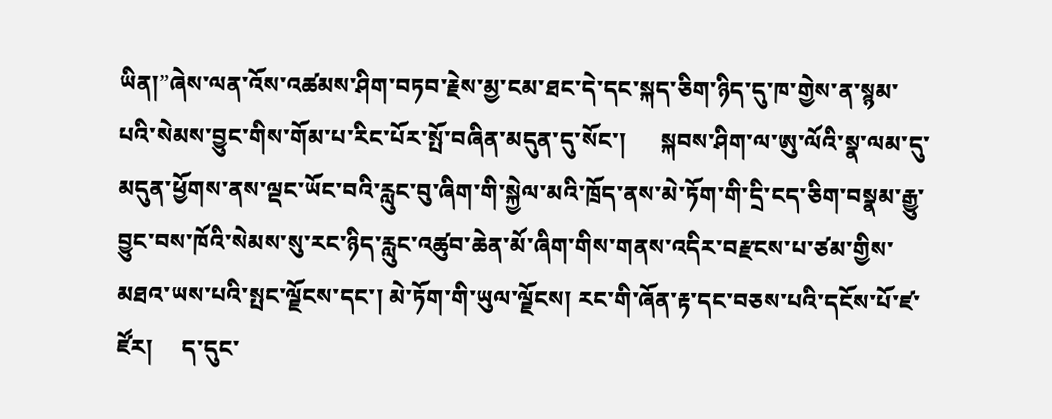ཡིན།”ཞེས་ལན་འོས་འཚམས་ཤིག་བཏབ་རྗེས་མྱ་ངམ་ཐང་དེ་དང་སྐད་ཅིག་ཉིད་དུ་ཁ་གྱེས་ན་སྙམ་པའི་སེམས་བྱུང་གིས་གོམ་པ་རིང་པོར་སྤོ་བཞིན་མདུན་དུ་སོང་།      སྐབས་ཤིག་ལ་ཨུ་ལོའི་སྣ་ལམ་དུ་མདུན་ཕྱོགས་ནས་ལྡང་ཡོང་བའི་རླུང་བུ་ཞིག་གི་སྐྱེལ་མའི་ཁྲོད་ནས་མེ་ཏོག་གི་དྲི་ངད་ཅིག་བསྣམ་རྒྱུ་བྱུང་བས་ཁོའི་སེམས་སུ་རང་ཉིད་རླུང་འཚུབ་ཆེན་མོ་ཞིག་གིས་གནས་འདིར་བརྫངས་པ་ཙམ་གྱིས་མཐའ་ཡས་པའི་སྤང་ལྗོངས་དང་། མེ་ཏོག་གི་ཡུལ་ལྗོངས། རང་གི་ཞོན་རྟ་དང་བཅས་པའི་དངོས་པོ་ཛ་ཛོར།     ད་དུང་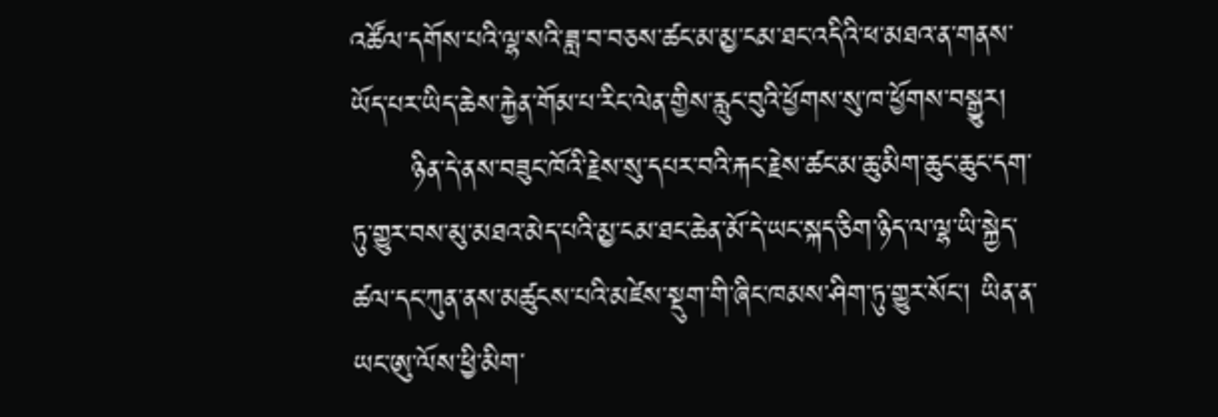འཚོལ་དགོས་པའི་ལྷ་སའི་ཟླ་བ་བཅས་ཚང་མ་མྱ་ངམ་ཐང་འདིའི་ཕ་མཐའ་ན་གནས་ཡོད་པར་ཡིད་ཆེས་རྐྱེན་གོམ་པ་རིང་ལེན་གྱིས་རླུང་བུའི་ཕྱོགས་སུ་ཁ་ཕྱོགས་བསྒྱུར།
      ཉིན་དེ་ནས་བཟུང་ཁོའི་རྗེས་སུ་དཔར་བའི་རྐང་རྗེས་ཚང་མ་ཆུ་མིག་ཆུང་ཆུང་དག་ཏུ་གྱུར་བས་མུ་མཐའ་མེད་པའི་མྱ་ངམ་ཐང་ཆེན་མོ་དེ་ཡང་སྐད་ཅིག་ཉིད་ལ་ལྷ་ཡི་སྐྱེད་ཚལ་དང་ཀུན་ནས་མཚུངས་པའི་མཛེས་སྡུག་གི་ཞིང་ཁམས་ཤིག་ཏུ་གྱུར་སོང་། ཡིན་ན་ཡང་ཨུ་ལོས་ཕྱི་མིག་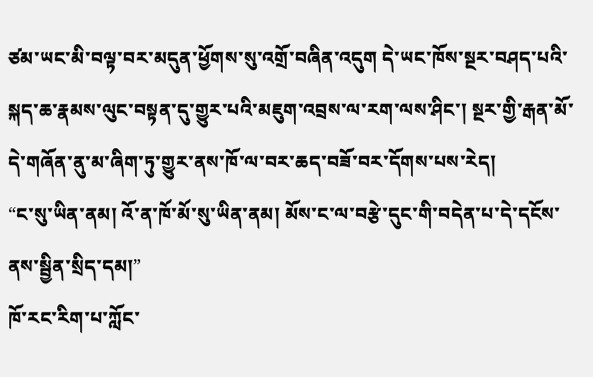ཙམ་ཡང་མི་བལྟ་བར་མདུན་ཕྱོགས་སུ་འགྲོ་བཞིན་འདུག དེ་ཡང་ཁོས་སྔར་བཤད་པའི་སྐད་ཆ་རྣམས་ལུང་བསྟན་དུ་གྱུར་པའི་མཇུག་འབྲས་ལ་རག་ལས་ཤིང་། སྔར་གྱི་རྒན་མོ་དེ་གཞོན་ནུ་མ་ཞིག་ཏུ་གྱུར་ནས་ཁོ་ལ་བར་ཆད་བཟོ་བར་དོགས་པས་རེད།
“ང་སུ་ཡིན་ནམ། འོ་ན་ཁོ་མོ་སུ་ཡིན་ནམ། མོས་ང་ལ་བརྩེ་དུང་གི་བདེན་པ་དེ་དངོས་ནས་སྦྱིན་སྲིད་དམ།”
ཁོ་རང་རིག་པ་ཀློང་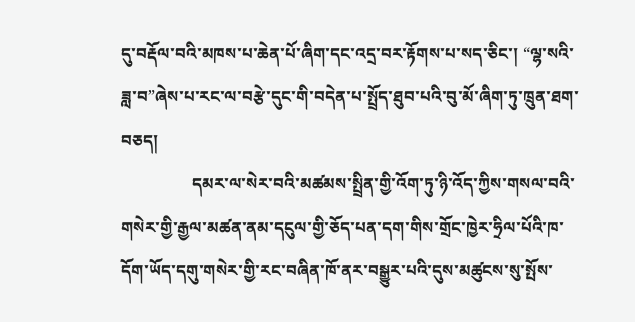དུ་བརྡོལ་བའི་མཁས་པ་ཆེན་པོ་ཞིག་དང་འདྲ་བར་རྟོགས་པ་སད་ཅིང་། “ལྷ་སའི་ཟླ་བ”ཞེས་པ་རང་ལ་བརྩེ་དུང་གི་བདེན་པ་སྤྲོད་ཐུབ་པའི་བུ་མོ་ཞིག་ཏུ་ཁྲུན་ཐག་བཅད།
                 དམར་ལ་སེར་བའི་མཚམས་སྤྲིན་གྱི་འོག་ཏུ་ཉི་འོད་ཀྱིས་གསལ་བའི་གསེར་གྱི་རྒྱལ་མཚན་ནམ་དངུལ་གྱི་ཅོད་པན་དག་གིས་གྲོང་ཁྱེར་ཧྲིལ་པོའི་ཁ་དོག་ཡོད་དགུ་གསེར་གྱི་རང་བཞིན་ཁོ་ནར་བསྒྱུར་པའི་དུས་མཚུངས་སུ་སྤོས་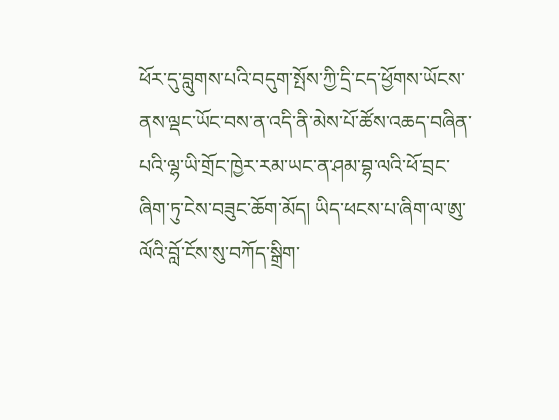ཕོར་དུ་བླུགས་པའི་བདུག་སྤོས་ཀྱི་དྲི་ངད་ཕྱོགས་ཡོངས་ནས་ལྡང་ཡོང་བས་ན་འདི་ནི་མེས་པོ་ཚོས་འཆད་བཞིན་པའི་ལྷ་ཡི་གྲོང་ཁྱེར་རམ་ཡང་ན་ཤམ་བྷ་ལའི་ཕོ་བྲང་ཞིག་ཏུ་ངེས་བཟུང་ཆོག་མོད། ཡིད་ཕངས་པ་ཞིག་ལ་ཨུ་ལོའི་བློ་ངོས་སུ་བཀོད་སྒྲིག་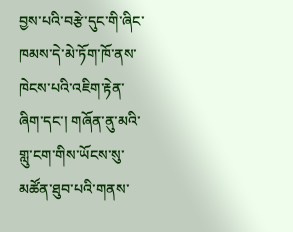བྱས་པའི་བརྩེ་དུང་གི་ཞིང་ཁམས་དེ་མེ་ཏོག་ཁོ་ནས་ཁེངས་པའི་འཇིག་རྟེན་ཞིག་དང་། གཞོན་ནུ་མའི་གླུ་ངག་གིས་ཡོངས་སུ་མཚོན་ཐུབ་པའི་གནས་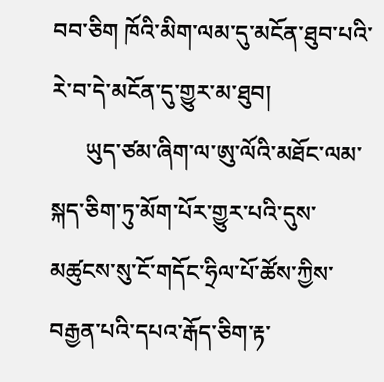བབ་ཅིག ཁོའི་མིག་ལམ་དུ་མངོན་ཐུབ་པའི་རེ་བ་དེ་མངོན་དུ་གྱུར་མ་ཐུབ།
      ཡུད་ཙམ་ཞིག་ལ་ཨུ་ལོའི་མཐོང་ལམ་སྐད་ཅིག་ཏུ་མོག་པོར་གྱུར་པའི་དུས་མཚུངས་སུ་ངོ་གདོང་ཧྲིལ་པོ་ཚོས་ཀྱིས་བརྒྱན་པའི་དཔའ་རྒོད་ཅིག་རྟ་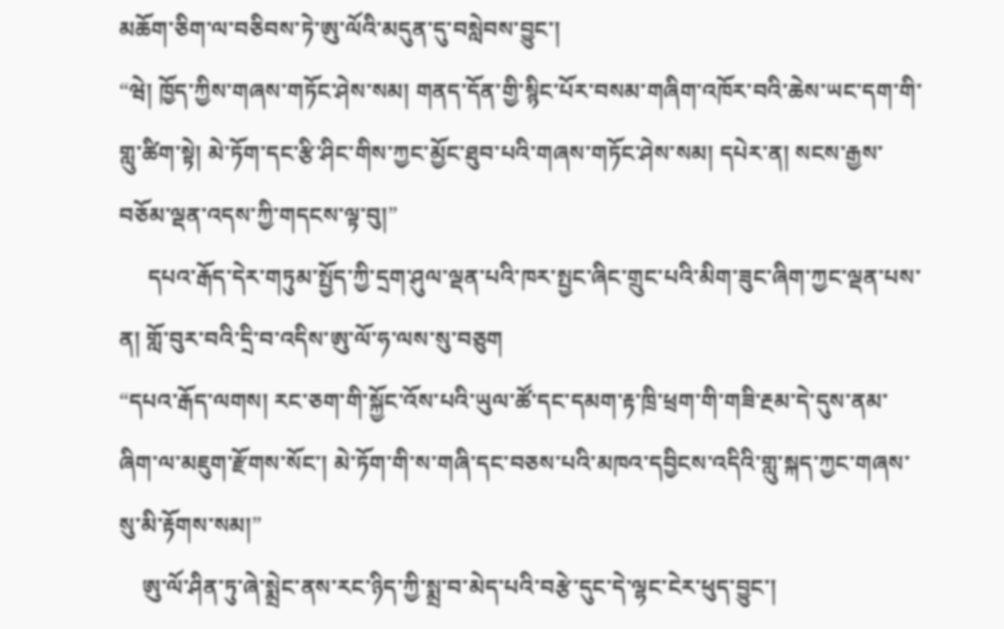མཆོག་ཅིག་ལ་བཅིབས་ཏེ་ཨུ་ལོའི་མདུན་དུ་བསླེབས་བྱུང་།
“ཝེ། ཁྱོད་ཀྱིས་གཞས་གཏོང་ཤེས་སམ། གནད་དོན་གྱི་སྙིང་པོར་བསམ་གཞིག་འཁོར་བའི་ཆེས་ཡང་དག་གི་གླུ་ཚིག་སྟེ། མེ་ཏོག་དང་རྩི་ཤིང་གིས་ཀྱང་མྱོང་ཐུབ་པའི་གཞས་གཏོང་ཤེས་སམ། དཔེར་ན། སངས་རྒྱས་བཅོམ་ལྡན་འདས་ཀྱི་གདངས་ལྟ་བུ།”
     དཔའ་རྒོད་དེར་གཏུམ་སྤྱོད་ཀྱི་དྲག་ཤུལ་ལྡན་པའི་ཁར་སྤྱང་ཞིང་གྲུང་པའི་མིག་ཟུང་ཞིག་ཀྱང་ལྡན་པས་ན། གློ་བུར་བའི་དྲི་བ་འདིས་ཨུ་ལོ་ཧ་ལས་སུ་བཅུག
“དཔའ་རྒོད་ལགས། རང་ཅག་གི་སྐྱོང་འོས་པའི་ཡུལ་ཚོ་དང་དམག་རྟ་ཁྲི་ཕྲག་གི་གཟི་རྔམ་དེ་དུས་ནམ་ཞིག་ལ་མཇུག་རྫོགས་སོང་། མེ་ཏོག་གི་ས་གཞི་དང་བཅས་པའི་མཁའ་དབྱིངས་འདིའི་གླུ་སྐད་ཀྱང་གཞས་སུ་མི་རྟོགས་སམ།”
    ཨུ་ལོ་ཤིན་ཏུ་ཞེ་སྨྲེང་ནས་རང་ཉིད་ཀྱི་སྨྲ་བ་མེད་པའི་བརྩེ་དུང་དེ་ལྷང་ངེར་ཕུད་བྱུང་།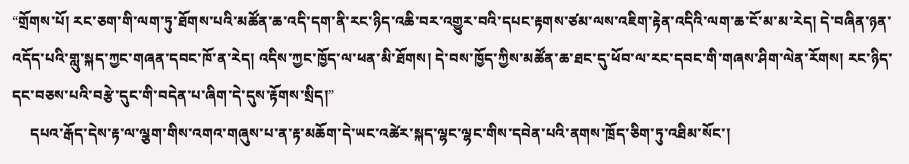“གྲོགས་པོ། རང་ཅག་གི་ལག་ཏུ་ཐོགས་པའི་མཚོན་ཆ་འདི་དག་ནི་རང་ཉིད་འཆི་བར་འགྱུར་བའི་དཔང་རྟགས་ཙམ་ལས་འཇིག་རྟེན་འདིའི་ལག་ཆ་ངོ་མ་མ་རེད། དེ་བཞིན་ཉན་འདོད་པའི་གླུ་སྐད་ཀྱང་གཞན་དབང་ཁོ་ན་རེད། འདིས་ཀྱང་ཁྱོད་ལ་ཕན་མི་ཐོགས། དེ་བས་ཁྱོད་ཀྱིས་མཚོན་ཆ་ཐང་དུ་ཕོབ་ལ་རང་དབང་གི་གཞས་ཤིག་ལེན་རོགས། རང་ཉིད་དང་བཅས་པའི་བརྩེ་དུང་གི་བདེན་པ་ཞིག་དེ་དུས་རྟོགས་སྲིད།”
     དཔའ་རྒོད་དེས་རྟ་ལ་ལྕག་གིས་འགའ་གཞུས་པ་ན་རྟ་མཆོག་དེ་ཡང་འཚེར་སྐད་ལྷང་ལྷང་གིས་དབེན་པའི་ནགས་ཁྲོད་ཅིག་ཏུ་འཐིམ་སོང་།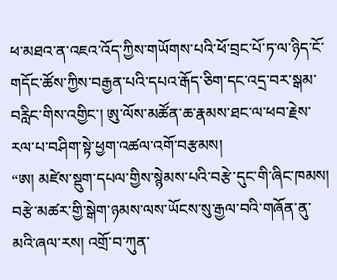ཕ་མཐའ་ན་འཇའ་འོད་ཀྱིས་གཡོགས་པའི་ཕོ་བྲང་པོ་ཏ་ལ་ཉིད་ངོ་གདོང་ཚོས་ཀྱིས་བརྒྱན་པའི་དཔའ་རྒོད་ཅིག་དང་འདྲ་བར་སྒམ་བརླིང་གིས་འགྱིང་། ཨུ་ལོས་མཚོན་ཆ་རྣམས་ཐང་ལ་ཕབ་རྗེས་རལ་པ་བཤིག་སྟེ་ཕྱག་འཚལ་འགོ་བརྩམས།
“ཨ། མཛེས་སྡུག་དཔལ་གྱིས་སྙེམས་པའི་བརྩེ་དུང་གི་ཞིང་ཁམས། བརྩེ་མཚར་གྱི་སྒེག་ཉམས་ལས་ཡོངས་སུ་རྒྱལ་བའི་གཞོན་ནུ་མའི་ཞལ་རས། འགྲོ་བ་ཀུན་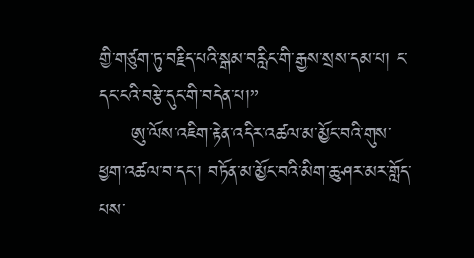གྱི་གཙུག་ཏུ་བརྗིད་པའི་སྒམ་བརླིང་གི་རྒྱས་སྲས་དམ་པ། ང་དང་ངའི་བརྩེ་དུང་གི་བདེན་པ།”
     ཨུ་ལོས་འཇིག་རྟེན་འདིར་འཚལ་མ་མྱོང་བའི་གུས་ཕྱག་འཚལ་བ་དང་། བཏོན་མ་མྱོང་བའི་མིག་ཆུ་ཤར་མར་གློད་པས་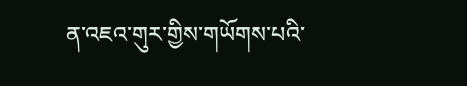ན་འཇའ་གུར་གྱིས་གཡོགས་པའི་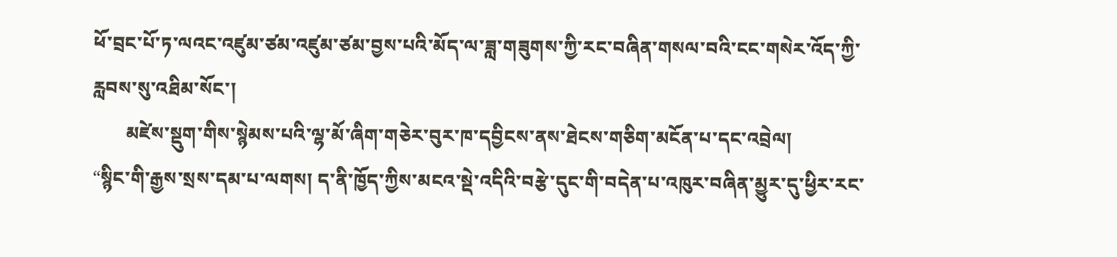ཕོ་བྲང་པོ་ཏ་ལའང་འཛུམ་ཙམ་འཛུམ་ཙམ་བྱས་པའི་མོད་ལ་ཟླ་གཟུགས་ཀྱི་རང་བཞིན་གསལ་བའི་ངང་གསེར་འོད་ཀྱི་རླབས་སུ་འཐིམ་སོང་།
       མཛེས་སྡུག་གིས་སྙེམས་པའི་ལྷ་མོ་ཞིག་གཅེར་བུར་ཁ་དབྱིངས་ནས་ཐེངས་གཅིག་མངོན་པ་དང་འབྲེལ།
“སྙིང་གི་རྒྱས་སྲས་དམ་པ་ལགས། ད་ནི་ཁྱོད་ཀྱིས་མངའ་སྡེ་འདིའི་བརྩེ་དུང་གི་བདེན་པ་འཁུར་བཞིན་མྱུར་དུ་ཕྱིར་རང་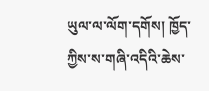ཡུལ་ལ་ལོག་དགོས། ཁྱོད་ཀྱིས་ས་གཞི་འདིའི་ཆེས་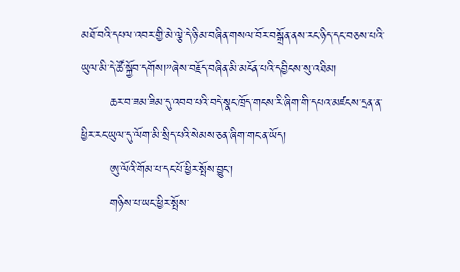མཐོ་བའི་དཔལ་འབར་གྱི་མེ་ལྕེ་དེ་ཉི་མ་བཞིན་གསལ་བོར་བསྒྲོན་ནས་རང་ཉིད་དང་བཅས་པའི་ཡུལ་མི་དེ་ཚོ་སྐྱོབ་དགོས།”ཞེས་བརྗོད་བཞིན་མི་མངོན་པའི་དབྱིངས་སུ་འཐིམ།
       ཆར་བ་ཟམ་ཟིམ་དུ་འབབ་པའི་བདེ་སྣང་ཁྲོད་གངས་རི་ཞིག་གི་དཔའ་མཛངས་དྲན་ན་ཕྱིར་རང་ཡུལ་དུ་ལོག་མི་སྲིད་པའི་སེམས་ཅན་ཞིག་གང་ན་ཡོད།
       ཨུ་ལོའི་གོམ་པ་དང་པོ་ཕྱིར་སྤོས་བྱུང་།
       གཉིས་པ་ཡང་ཕྱིར་སྤོས་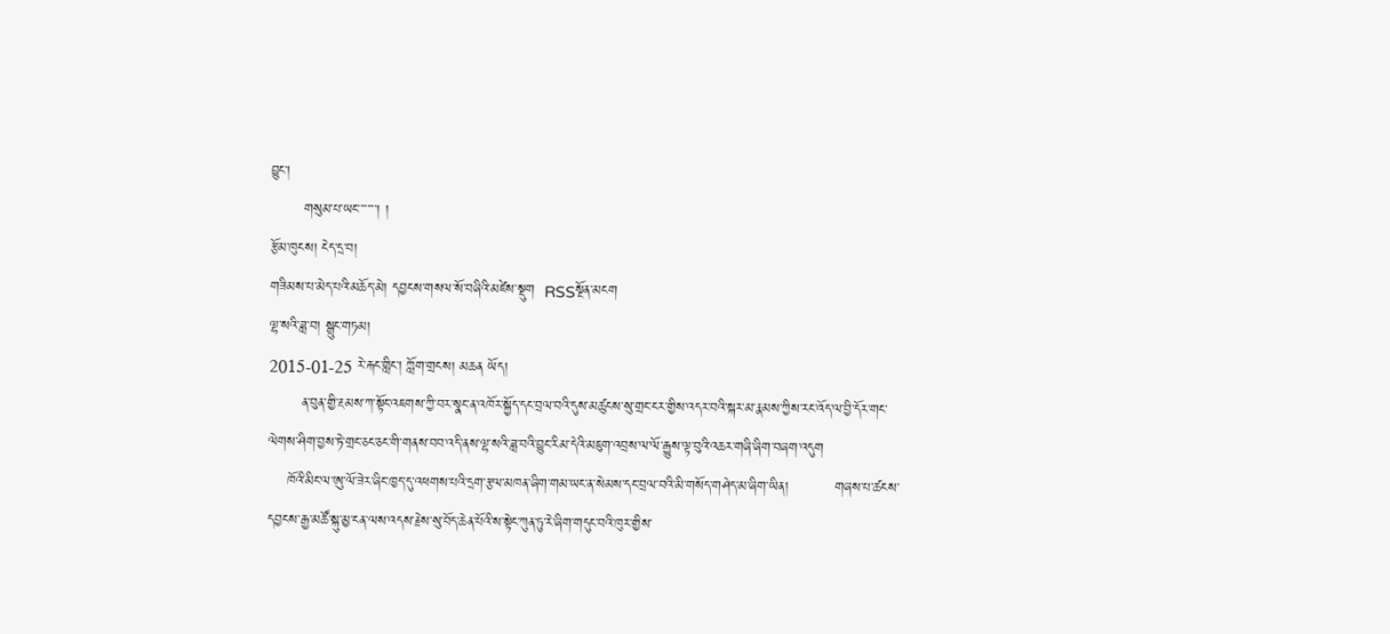བྱུང་།
       གསུམ་པ་ཡང་་་་་་་་། །
རྩོམ་ཁུངས། ངེད་དྲ་བ།
གཟིམས་པ་མེད་པའི་མཆོད་མེ། དབྱངས་གསལ་སོ་བཞིའི་མཛེས་སྡུག  RSSསྔོན་མངག
ལྷ་སའི་ཟླ་བ། སྒྲུང་གཏམ།
2015-01-25 རེ་རྐང་གླིང་། ཀློག་གྲངས། མཆན ཡོད།
       ན་བུན་གྱི་རྔམས་ཀ་སྟོང་འཇགས་ཀྱི་བར་སྣང་ན་འཁོར་སྐྱོད་དང་བྲལ་བའི་དུས་མཚུངས་སུ་གྲང་ངར་གྱིས་འདར་བའི་སྐར་མ་རྣམས་ཀྱིས་རང་འོད་ལ་བྱི་དོར་གང་ལེགས་ཤིག་བྱས་ཏེ་གྲང་ཅང་ཅང་གི་གནས་བབ་འདི་ནས་ལྷ་སའི་ཟླ་བའི་བྱུང་རིམ་དེའི་མཇུག་འབྲས་ལ་ལོ་རྒྱུས་ལྟ་བུའི་འཆར་གཞི་ཞིག་བཞག་འདུག
    ཁོའི་མིང་ལ་ཨུ་ལོ་ཟེར་ཞིང་ཁྱད་དུ་འཕགས་པའི་དྲག་རྩལ་མཁན་ཞིག་གམ་ཡང་ན་སེམས་དང་བྲལ་བའི་མི་གསོད་གཤེད་མ་ཞིག་ཡིན།          གཞས་པ་ཚངས་དབྱངས་རྒྱ་མཚོ་སྐུ་མྱ་ངན་ལས་འདས་རྗེས་སུ་བོད་ཆེན་པོའི་ས་སྟེང་ཀུན་ཏུ་རེ་ཞིག་གདུང་བའི་ཁུར་གྱིས་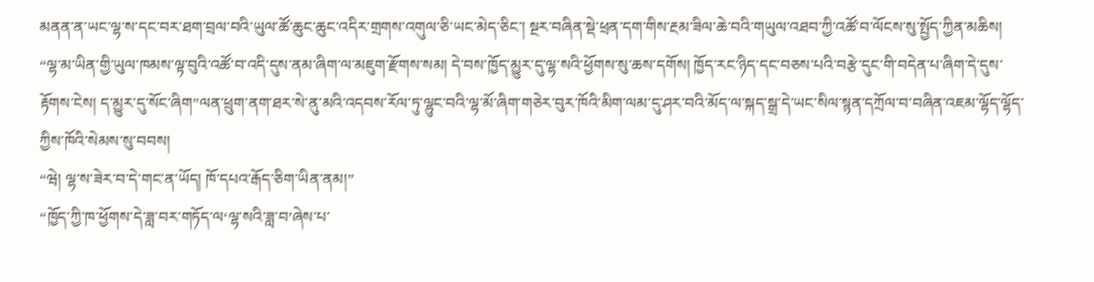མནན་ན་ཡང་ལྷ་ས་དང་བར་ཐག་བྲལ་བའི་ཡུལ་ཚོ་ཆུང་ཆུང་འདིར་གྲགས་འགུལ་ཅི་ཡང་མེད་ཅིང་། སྔར་བཞིན་སྡེ་ཕྲན་དག་གིས་རྔམ་ཟིལ་ཆེ་བའི་གཡུལ་འཐབ་ཀྱི་འཚོ་བ་ལོངས་སུ་སྤྱོད་ཀྱིན་མཆིས།
“ལྷ་མ་ཡིན་གྱི་ཡུལ་ཁམས་ལྟ་བུའི་འཚོ་བ་འདི་དུས་ནམ་ཞིག་ལ་མཇུག་རྫོགས་སམ། དེ་བས་ཁྱོད་མྱུར་དུ་ལྷ་སའི་ཕྱོགས་སུ་ཆས་དགོས། ཁྱོད་རང་ཉིད་དང་བཅས་པའི་བརྩེ་དུང་གི་བདེན་པ་ཞིག་དེ་དུས་རྟོགས་ངེས། ད་མྱུར་དུ་སོང་ཞིག”ལན་ཕྲུག་ནག་ཐར་སེ་ནུ་མའི་འདབས་རོལ་ཏུ་ལྷུང་བའི་ལྷ་མོ་ཞིག་གཅེར་བུར་ཁོའི་མིག་ལམ་དུ་ཤར་བའི་མོད་ལ་སྐད་སྒྲ་དེ་ཡང་སིལ་སྙན་དཀྲོལ་བ་བཞིན་འཇམ་ལྷོད་ལྷོད་ཀྱིས་ཁོའི་སེམས་སུ་བབས།
“ཝེ། ལྷ་ས་ཟེར་བ་དེ་གང་ན་ཡོད། ཁོ་དཔའ་རྒོད་ཅིག་ཡིན་ནམ།”
“ཁྱོད་ཀྱི་ཁ་ཕྱོགས་དེ་ཟླ་བར་གཏོད་ལ‘ལྷ་སའི་ཟླ་བ’ཞེས་པ་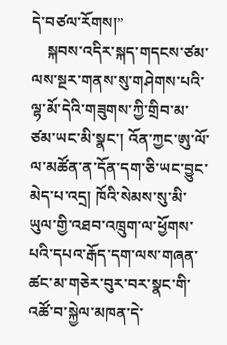དེ་བཙལ་རོགས།”
    སྐབས་འདིར་སྐད་གདངས་ཙམ་ལས་སྔར་གནས་སུ་གཤེགས་པའི་ལྷ་མོ་དེའི་གཟུགས་ཀྱི་གྲིབ་མ་ཙམ་ཡང་མི་སྣང་། འོན་ཀྱང་ཨུ་ལོ་ལ་མཚོན་ན་དོན་དག་ཅི་ཡང་བྱུང་མེད་པ་འདྲ། ཁོའི་སེམས་སུ་མི་ཡུལ་གྱི་འཐབ་འཁྲུག་ལ་ཕྱོགས་པའི་དཔའ་རྒོད་དག་ལས་གཞན་ཚང་མ་གཅེར་བུར་བར་སྣང་གི་འཚོ་བ་སྐྱེལ་མཁན་དེ་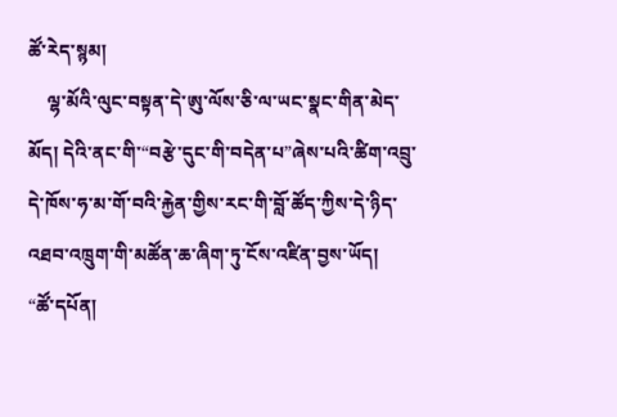ཚོ་རེད་སྙམ།
    ལྷ་མོའི་ལུང་བསྟན་དེ་ཨུ་ལོས་ཅི་ལ་ཡང་སྣང་གིན་མེད་མོད། དེའི་ནང་གི་“བརྩེ་དུང་གི་བདེན་པ”ཞེས་པའི་ཚིག་འབྲུ་དེ་ཁོས་ཧ་མ་གོ་བའི་རྐྱེན་གྱིས་རང་གི་བློ་ཚོད་ཀྱིས་དེ་ཉིད་འཐབ་འཁྲུག་གི་མཚོན་ཆ་ཞིག་ཏུ་ངོས་འཛིན་བྱས་ཡོད།
“ཚོ་དཔོན།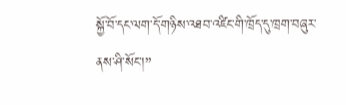སྐྱོ་བོ་དང་ལག་དོ་གཉིས་འཐབ་འཛིང་གི་ཁྲོད་དུ་ཁྲག་བཞུར་ནས་ཤི་སོང་།”